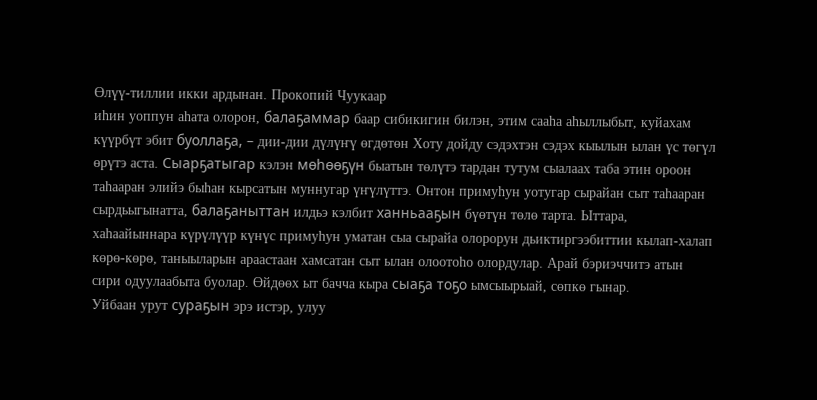Өлүү-тиллии икки ардынан. Прокопий Чуукаар
иһин уоппун аһата олорон, балаҕаммар баар сибикигин билэн, этим сааһа аһыллыбыт, куйахам күүрбүт эбит буоллаҕа, – дии-дии дүлүҥү өгдөтөн Хоту дойду сэдэхтэн сэдэх кыылын ылан үс төгүл өрүтэ аста. Сыарҕатыгар кэлэн мөһөөҕүн быатын төлүтэ тардан тутум сыалаах таба этин ороон таһааран элийэ быһан кырсатын муннугар үҥүлүттэ. Онтон примуһун уотугар сырайан сыт таһааран сырдьыгынатта, балаҕаныттан илдьэ кэлбит ханньааҕын бүөтүн төлө тарта. Ыттара, хаһаайыннара күрүлүүр күнүс примуһун уматан сыа сырайа олорорун дьиктиргээбиттии кылап-халап көрө-көрө, таныыларын араастаан хамсатан сыт ылан олоотоһо олордулар. Арай бэриэччитэ атын сири одуулаабыта буолар. Өйдөөх ыт бачча кыра сыаҕа тоҕо ымсыырыай, сөпкө гынар.
Уйбаан урут сураҕын эрэ истэр, улуу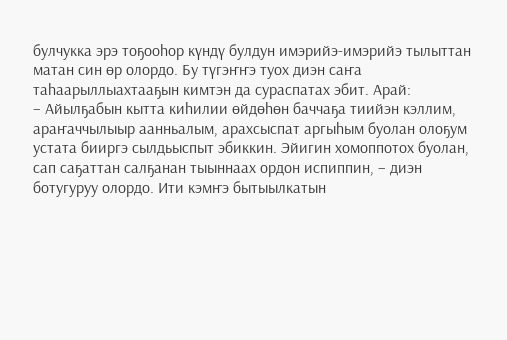булчукка эрэ тоҕооһор күндү булдун имэрийэ-имэрийэ тылыттан матан син өр олордо. Бу түгэҥҥэ туох диэн саҥа таһаарыллыахтааҕын кимтэн да сураспатах эбит. Арай:
– Айылҕабын кытта киһилии өйдөһөн баччаҕа тиийэн кэллим, араҥаччылыыр аанньалым, арахсыспат аргыһым буолан олоҕум устата бииргэ сылдьыспыт эбиккин. Эйигин хомоппотох буолан, сап саҕаттан салҕанан тыыннаах ордон испиппин, – диэн ботугуруу олордо. Ити кэмҥэ бытыылкатын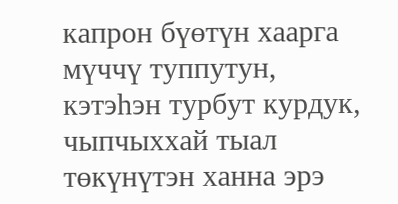капрон бүөтүн хаарга мүччү туппутун, кэтэһэн турбут курдук, чыпчыххай тыал төкүнүтэн ханна эрэ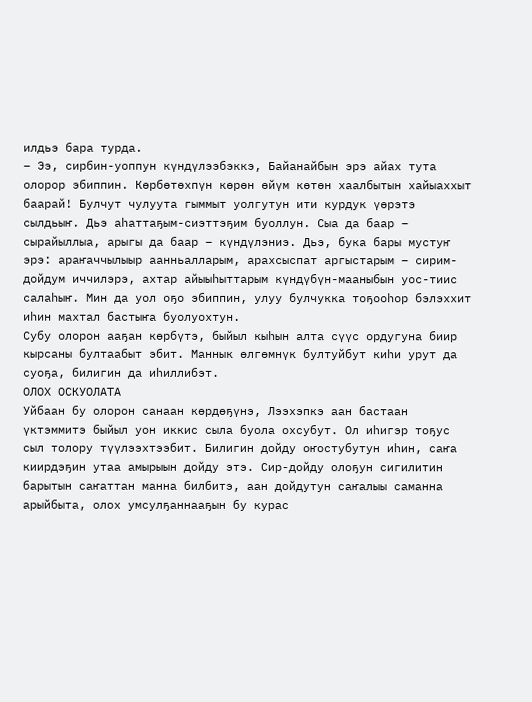илдьэ бара турда.
– Ээ, сирбин-уоппун күндүлээбэккэ, Байанайбын эрэ айах тута олорор эбиппин. Көрбөтөхпүн көрөн өйүм көтөн хаалбытын хайыаххыт баарай! Булчут чулуута гыммыт уолгутун ити курдук үөрэтэ сылдьыҥ. Дьэ аһаттаҕым-сиэттэҕим буоллун. Сыа да баар – сырайыллыа, арыгы да баар – күндүлэниэ. Дьэ, бука бары мустуҥ эрэ: араҥаччылыыр аанньалларым, арахсыспат аргыстарым – сирим-дойдум иччилэрэ, ахтар айыыһыттарым күндүбүн-мааныбын уос-тиис салаһыҥ. Мин да уол оҕо эбиппин, улуу булчукка тоҕооһор бэлэххит иһин махтал бастыҥа буолуохтун.
Субу олорон ааҕан көрбүтэ, быйыл кыһын алта сүүс ордугуна биир кырсаны бултаабыт эбит. Маннык өлгөмнүк бултуйбут киһи урут да суоҕа, билигин да иһиллибэт.
ОЛОХ ОСКУОЛАТА
Уйбаан бу олорон санаан көрдөҕүнэ, Лээхэпкэ аан бастаан үктэммитэ быйыл уон иккис сыла буола охсубут. Ол иһигэр тоҕус сыл толору түүлээхтээбит. Билигин дойду оҥостубутун иһин, саҥа киирдэҕин утаа амырыын дойду этэ. Сир-дойду олоҕун сигилитин барытын саҥаттан манна билбитэ, аан дойдутун саҥалыы саманна арыйбыта, олох умсулҕаннааҕын бу курас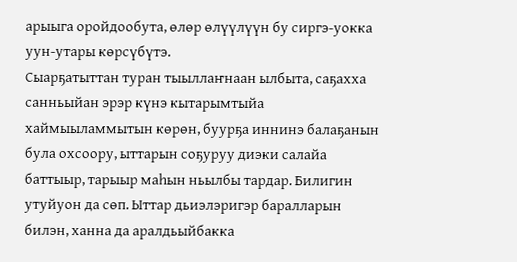арыыга оройдообута, өлөр өлүүлүүн бу сиргэ-уокка уун-утары көрсүбүтэ.
Сыарҕатыттан туран тыыллаҥнаан ылбыта, саҕахха санньыйан эрэр күнэ кытарымтыйа хаймыыламмытын көрөн, буурҕа иннинэ балаҕанын була охсоору, ыттарын соҕуруу диэки салайа баттыыр, тарыыр маһын ньылбы тардар. Билигин утуйуон да сөп. Ыттар дьиэлэригэр баралларын билэн, ханна да аралдьыйбакка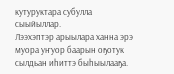кутуруктара субулла сыыйыллар.
Лээхэптэр арыылара ханна эрэ муора уҥуор баарын оҕотук сылдьан иһиттэ быһыылааҕа.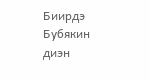Биирдэ Бубякин диэн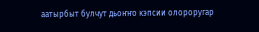аатырбыт булчут дьоҥҥо кэпсии олороругар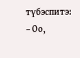түбэспитэ:
– Оо,